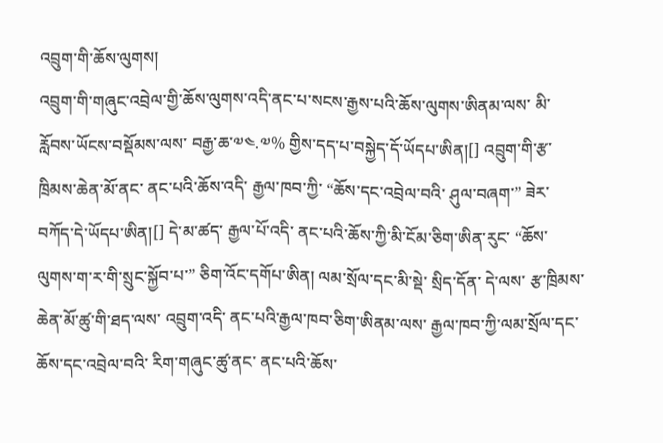འབྲུག་གི་ཆོས་ལུགས།
འབྲུག་གི་གཞུང་འབྲེལ་གྱི་ཆོས་ལུགས་འདི་ནང་པ་སངས་རྒྱས་པའི་ཆོས་ལུགས་ཨིནམ་ལས་ མི་རློབས་ཡོངས་བསྡོམས་ལས་ བརྒྱ་ཆ་༧༤.༧% གྱིས་དད་པ་བསྐྱེད་དོ་ཡོདཔ་ཨིན།[] འབྲུག་གི་རྩ་ཁྲིམས་ཆེན་མོ་ནང་ ནང་པའི་ཆོས་འདི་ རྒྱལ་ཁབ་ཀྱི་ “ཆོས་དང་འབྲེལ་བའི་ ཤུལ་བཞག་” ཟེར་ བཀོད་དེ་ཡོདཔ་ཨིན།[] དེ་མ་ཚད་ རྒྱལ་པོ་འདི་ ནང་པའི་ཆོས་ཀྱི་མི་ངོམ་ཅིག་ཨིན་རུང་ “ཆོས་ལུགས་ག་ར་གི་སྲུང་སྐྱོབ་པ་” ཅིག་འོང་དགོཔ་ཨིན། ལམ་སྲོལ་དང་མི་སྡེ་ སྲིད་དོན་ དེ་ལས་ རྩ་ཁྲིམས་ཆེན་མོ་ཚུ་གི་ཐད་ལས་ འབྲུག་འདི་ ནང་པའི་རྒྱལ་ཁབ་ཅིག་ཨིནམ་ལས་ རྒྱལ་ཁབ་ཀྱི་ལམ་སྲོལ་དང་ ཆོས་དང་འབྲེལ་བའི་ རིག་གཞུང་ཚུ་ནང་ ནང་པའི་ཆོས་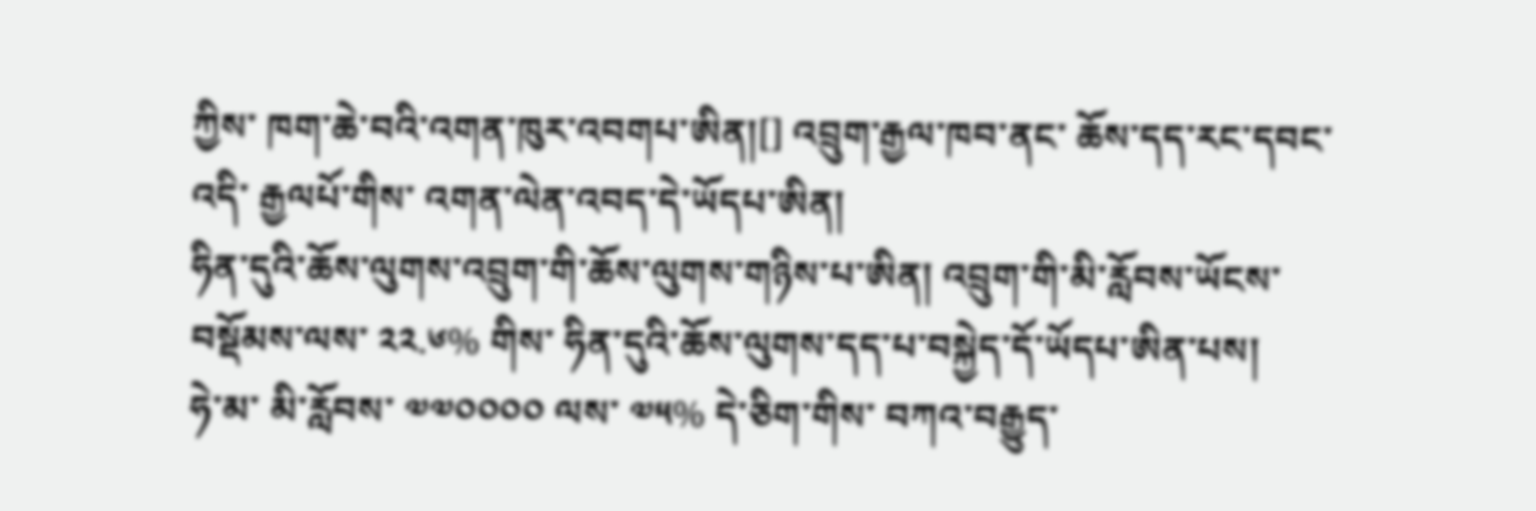ཀྱིས་ ཁག་ཆེ་བའི་འགན་ཁུར་འབགཔ་ཨིན།[] འབྲུག་རྒྱལ་ཁབ་ནང་ ཆོས་དད་རང་དབང་འདི་ རྒྱལཔོ་གིས་ འགན་ལེན་འབད་དེ་ཡོདཔ་ཨིན།
ཧིན་དུའི་ཆོས་ལུགས་འབྲུག་གི་ཆོས་ལུགས་གཉིས་པ་ཨིན། འབྲུག་གི་མི་རློབས་ཡོངས་བསྡོམས་ལས་ ༢༢.༦% གིས་ ཧིན་དུའི་ཆོས་ལུགས་དད་པ་བསྐྱེད་དོ་ཡོདཔ་ཨིན་པས།
ཧེ་མ་ མི་རློབས་ ༧༧༠༠༠༠ ལས་ ༧༥% དེ་ཅིག་གིས་ བཀའ་བརྒྱུད་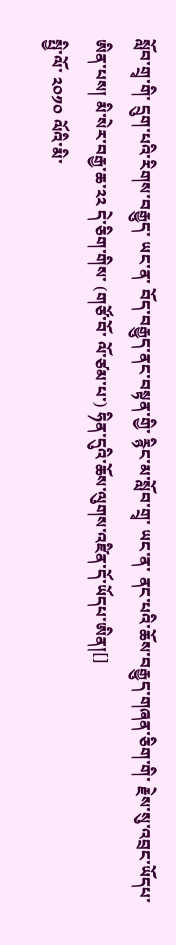སློབ་གྲྭ་གི་ དྲུག་པའི་རིགས་བརྒྱུད་ ཡང་ན་ བོད་བརྒྱུད་ནང་བསྟན་གྱི་ རྙིང་མ་སློབ་གྲྭ་ ཡང་ན་ ནང་པའི་ཆོས་བརྒྱུད་གཞན་ཅིག་གི་ རྗེས་སུ་འབྲང་ཡོདཔ་ཨིན་པས། མི་སེར་བརྒྱ་ཆ་༢༢ དེ་ཅིག་གིས་ (གཙོ་བོ་ ལོ་ཙམ་པ་) ཧིན་དུའི་ཆོས་ལུགས་འཛིན་དོ་ཡོདཔ་ཨིན།[]
སྤྱི་ལོ་ ༢༠༡༠ ལོའི་མི་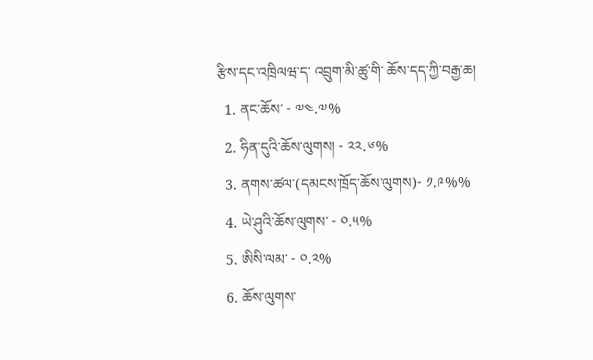རྩིས་དང་འཁྲིལཝ་ད་ འབྲུག་མི་ཚུ་གི་ ཆོས་དད་ཀྱི་བརྒྱ་ཆ།
  1. ནང་ཆོས་ - ༧༤.༧%
  2. ཧིན་དུའི་ཆོས་ལུགས། - ༢༢.༦%
  3. ནགས་ཚལ་(དམངས་ཁྲོད་ཆོས་ལུགས)- ༡.༩%%
  4. ཡེ་ཤུའི་ཆོས་ལུགས་ - ༠.༥%
  5. ཨིསི་ལམ་ - ༠.༢%
  6. ཆོས་ལུགས་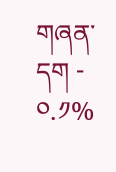གཞན་དག - ༠.༡%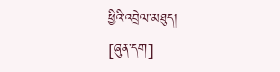ཕྱིའི་འབྲེལ་མཐུད།
[ཞུན་དག]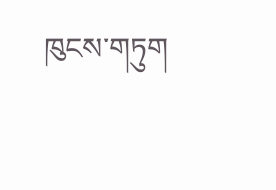ཁུངས་གཏུག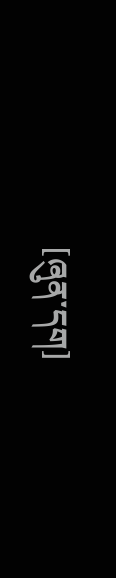[ཞུན་དག]